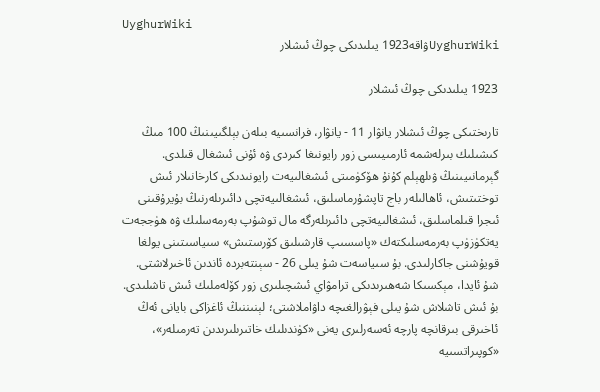UyghurWiki
UyghurWikiۋاقە1923 يىلىدىكى چوڭ ئىشلار

1923 يىلىدىكى چوڭ ئىشلار

تارىختىكى چوڭ ئىشلار يانۋار 11 - يانۋار، فرانسىيە بىلەن بېلگىيىنىڭ 100 مىڭ كىشىلىك بىرلەشمە ئارمىيىسى زور رايونىغا كىردى ۋە ئۇنى ئىشغال قىلدى. گېرمانىيىنىڭ ۋىلھېلم كۇنۇ ھۆكۈمىتى ئىشغالىيەت رايونىدىكى كارخانىلار ئىش توختىتىش، ئاھالىلەر باج تاپشۇرماسلىق، ئىشغالىيەتچى دائىرىلەرنىڭ بۇيرۇقىنى ئىجرا قىلماسلىق، ئىشغالىيەتچى دائىرىلەرگە مال توشۇپ بەرمەسلىك ۋە ھۈججەت يەتكۈزۈپ بەرمەسلىكتەك «پاسسىپ قارشىلىق كۆرستىش» سىياسىتىنى يولغا قويۇشنى جاكارلىدى. بۇ سىياسەت شۇ يىلى 26 - سېنتەبردە ئاندىن ئاخىرلاشتى. شۇ ئايدا، مېكسىكا شەھىرىدىكى ترامۋاي ئىشچىلىرى زور كۆلەملىك ئىش تاشلىدى. بۇ ئىش تاشلاش شۇ يىلى فېۋرالغىچە داۋاملاشتى؛ لېنىننىڭ ئاغزاكى بايانى ئەڭ ئاخىرقى بىرقانچە پارچە ئەسەرلىرى يەنى «كۈندىلىك خاتىرىلىرىدىن تەرمىلەر»، «كوپىراتسىيە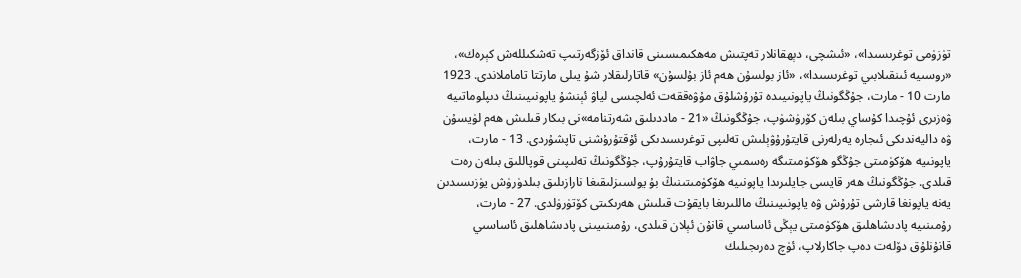تۈزۈمى توغرىسىدا»، «ئىشچى، دېھقانلار تەپتىش مەھكىمىسىنى قانداق ئۆزگەرتىپ تەشكىللەش كېرەك»، «روسىيە ئىنقىلابىي توغرىسىدا»، «ئاز بولسۇن ھەم ئاز بۇلسۇن» قاتارلىقلار شۇ يىلى مارتتا تاماملاندى. 1923 مارت 10 - مارت، جۇڭگونىڭ ياپونىيىدە تۇرۇشلۇق مۇۋەققەت ئەلچىسى لياۋ ئېنشۇ ياپونىيىنىڭ دىپلوماتىيە ۋەزىرى ئۇچىدا كۇساي بىلەن كۆرۈشۈپ، جۇڭگونىڭ «21 - ماددىلىق شەرتنامە»نى بىكار قىلىش ھەم لۈيسۇن ۋە داليەندىكى ئىجارە يەرلەرنى قايتۇرۇۋېلىش تەلىپى توغرىسىدىكى ئۇقتۇرۇشنى تاپشۇردى. 13 - مارت، ياپونىيە ھۆكۈمىتى جۇڭگو ھۆكۈمىتىگە رەسمىي جاۋاب قايتۇرۇپ، جۇڭگونىڭ تەلىپىنى قوپاللىق بىلەن رەت قىلدى. جۇڭگونىڭ ھەر قايسى جايلىرىدا ياپونىيە ھۆكۈمىتىنىڭ بۇ يولسىزلىقىغا نارازىلىق بىلدۈرۈش يۈزىسىدىن يەنە ياپونغا قارشى تۇرۇش ۋە ياپونىيىنىڭ ماللىرىغا بايقۇت قىلىش ھەرىكىتى كۆتۈرۈلدى. 27 - مارت، رۇمىنىيە پادىشاھلىق ھۆكۈمىتى يېڭى ئاساسىي قانۇن ئېلان قىلدى، رۇمىنىيىنى پادىشاھلىق ئاساسىي قانۇنلۇق دۆلەت دەپ جاكارلاپ، ئۈچ دەرىجىلىك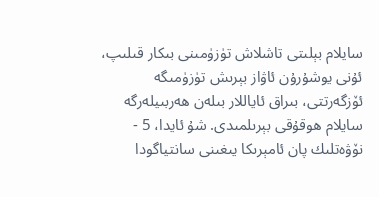سايلام بېلىتى تاشلاش تۈزۈمىنى بىكار قىلىپ، ئۇنى يوشۇرۇن ئاۋاز بېرىش تۈزۈمىگە ئۆزگەرتتى، بىراق ئاياللار بىلەن ھەربىيلەرگە سايلام ھوقۇقى بېرىلمىدى. شۇ ئايدا، 5 - نۆۋەتلىك پان ئامېرىكا يىغىنى سانتياگودا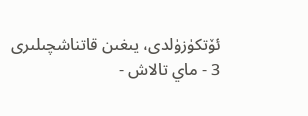ئۆتكۈزۈلدى، يىغىن قاتناشچىلىرى 3 - ماي تالاش -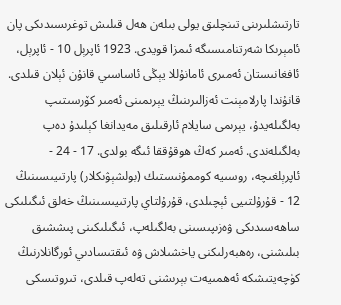تارتىشلىرىنى تىنچلىق يولى بىلەن ھەل قىلىش توغرىسىدىكى پان ئامېرىكا شەرتنامىسىگە ئىمزا قويدى. 1923 ئاپرېل 10 - ئاپرېل، ئافغانىستان ئەمىرى ئامانۇللا يېڭى ئاساسىي قانۇن ئېلان قىلدى. قانۇندا پارلامېنت ئەزالىرىنىڭ يېرىمىنى ئەمىر كۆرسىتىپ بەلگىلەيدۇ، يېرىمى سايلام ئارقىلىق مەيدانغا كېلىدۇ دەپ بەلگىلەندى. ئەمىر كەڭ ھوقۇققا ئىگە بولدى. 17 - 24 - ئاپرېلغىچە، روسىيە كوممۇنىستىك (بولشېۋىكلار) پارتىيىسىنىڭ 12 - قۇرۇلتىيى ئېچىلدى، قۇرۇلتاي پارتىيىسىنىڭ خەلق ئىگىلىكى ساھەسىدىكى ۋەزىپىسىنى بەلگىلەپ، ئىگىلىكىنى پىششىق بىلىشنى، رەھبەرلىكنى ياخشىلاش ۋە ئىقتىسادىي ئورگانلارنىڭ كۈچەيتىشكە ئەھمىيەت بېرىشنى تەلەپ قىلدى، تىروتىسكى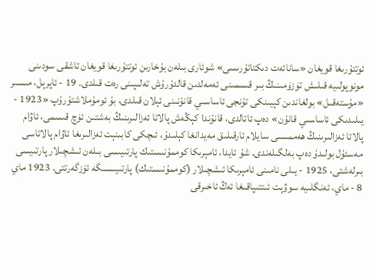ئوتتۇرىغا قويغان «سانائەت دىكتاتۇرىسى» شوئارى بىلەن بۇخارىن ئوتتۇرىغا قويغان تاشقى سودىنى مونوپولىيە قىلىش تۈزۈمىنىڭ بىر قىسمىنى ئەمەلدىن قالدۇرۇش تەلىپىنى رەت قىلدى. 19 - ئاپرېل، مىسىر «مۇستەقىل» بولغاندىن كېيىنكى تۇنجى ئاساسىي قانۇنىنى ئېلان قىلدى، بۇ ئومۇملاشتۇرۇپ «1923 - يىلىدىكى ئاساسىي قانۇن» دەپ ئاتالدى، قانۇندا كېڭەش پالاتا ئەزالىرىنىڭ بەشتىن ئۈچ قىسمى، ئاۋام پالاتا ئەزالىرىنىڭ ھەممىسى سايلام ئارقىلىق مەيدانغا كېلىدۇ، ئىچكى كابىنېت ئەزالىرىغا ئاۋام پالاتاسى مەسئۇل بولىدۇ دەپ بەلگىلەندى. شۇ ئايدا، ئامېرىكا كوممۇنىستىك پارتىيىسى بىلەن ئىشچىلار پارتىيسى بىرلەشتى، 1925 - يىلى نامىنى ئامېرىكا ئىشچىلار (كوممۇنىستىك) پارتىيىسىگە ئۆزگەرتتى. 1923 ماي 8 - ماي، ئەنگلىيە سوۋېت ئىتتىپاقىغا ئەڭ ئاخىرقى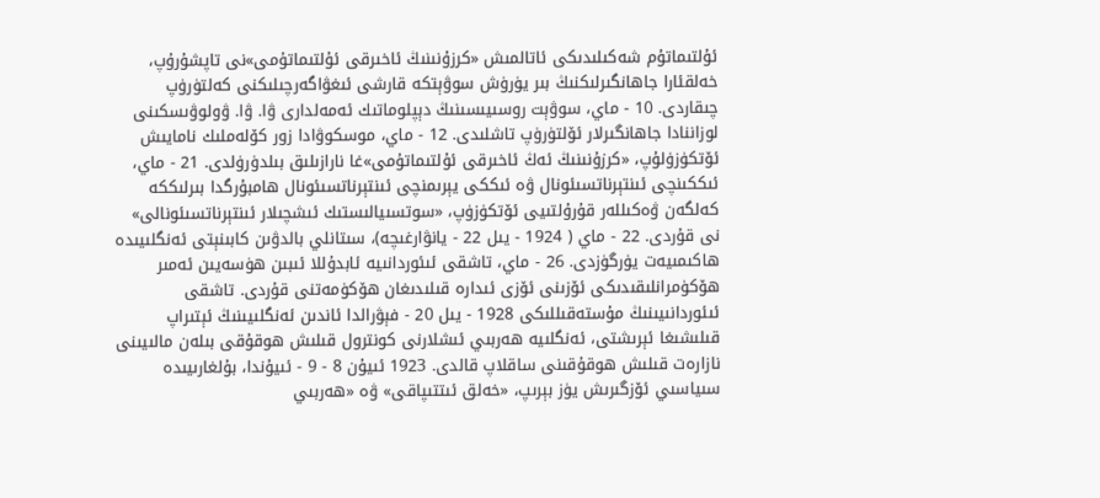ئۇلتىماتۇم شەكىلىدىكى ئاتالمىش «كرزۇنىنىڭ ئاخىرقى ئۇلتىماتۇمى»نى تاپشۇرۇپ، خەلقئارا جاھانگىرلىكنىڭ بىر يۈرۈش سوۋېتكە قارشى ئىغۋاگەرچىلىكنى كەلتۈرۈپ چىقاردى. 10 - ماي، سوۋېت روسىيىسىنىڭ دېپلوماتىك ئەمەلدارى ۋا. ۋا. ۋولوۋىسكىنى لوزاننادا جاھانگىرلار ئۆلتۈرۈپ تاشلىدى. 12 - ماي، موسكوۋادا زور كۆلەملىك نامايىش ئۆتكۈزۈلۇپ، «كرزۇنىنىڭ ئەڭ ئاخىرقى ئۇلتىماتۇمى»غا نارازىلىق بىلدۈرۈلدى. 21 - ماي، ئىككىنچى ئىنتېرناتسىئونال ۋە ئىككى يېرىمنچى ئىنتېرناتسىئونال ھامبۇرگدا بىرلىككە كەلگەن ۋەكىللەر قۇرۇلتىيى ئۆتكۈزۈپ، «سوتسىيالىستىك ئىشچىلار ئىنتېرناتسىئونالى» نى قۇردى. 22 - ماي ( 1924 - يىل 22 - يانۋارغىچە)، سىتانلي بالدۋىن كابىنېتى ئەنگلىيىدە ھاكىمىيەت يۈرگۈزدى. 26 - ماي، تاشقى ئىئوردانىيە ئابدۇللا ئىبىن ھۈسەيىن ئەمىر ھۆكۈمرانلىقىدىكى ئۆزىنى ئۆزى ئىدارە قىلىدىغان ھۆكۈمەتنى قۇردى. تاشقى ئىئوردانىيىنىڭ مۇستەقىللىكى 1928 - يىل 20 - فېۋرالدا ئاندىن ئەنگلىيىنىڭ ئېتىراپ قىلىشىغا ئېرىشتى، ئەنگلىيە ھەربىي ئىشلارنى كونترول قىلىش ھوقۇقى بىلەن مالىيىنى نازارەت قىلىش ھوقۇقىنى ساقلاپ قالدى. 1923 ئىيۇن 8 - 9 - ئىيۇندا، بۇلغارىيىدە سىياسىي ئۆزگىرىش يۈز بېرىپ، «خەلق ئىتتىپاقى» ۋە «ھەربىي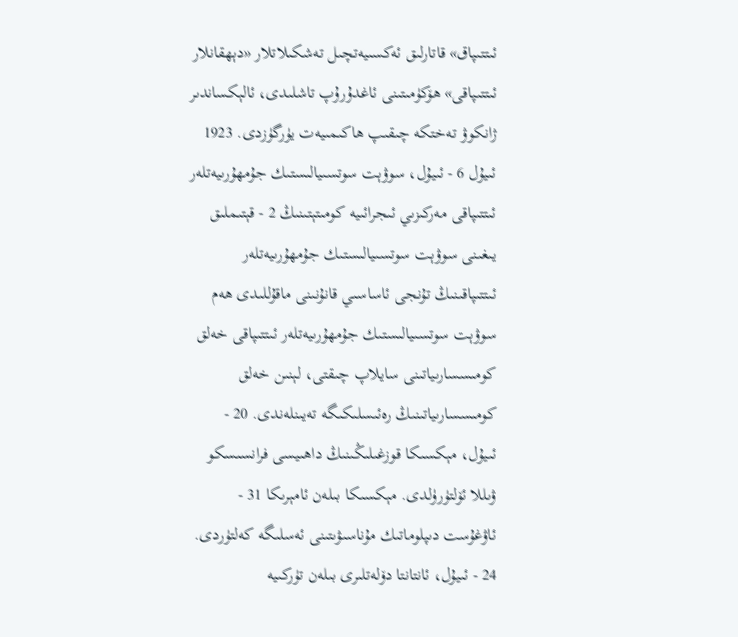ئىتتىپاق» قاتارلىق ئەكسىيەتچىل تەشكىلاتلار «دېھقانلار ئىتتىپاقى» ھۆكۈمىتىنى ئاغدۇرۇپ تاشلىدى، ئالېكساندىر ژانكوۋ تەختكە چىقىپ ھاكىمىيەت يۈرگۈزدى. 1923 ئىيۇل 6 - ئىيۇل، سوۋېت سوتسىيالىستىك جۇمھۇرىيەتلەر ئىتتىپاقى مەركىزىي ئىجرائىيە كومىتېتىنىڭ 2 - قېتىملىق يىغىنى سوۋېت سوتسىيالىستىك جۇمھۇرىيەتلەر ئىتتىپاقىنىڭ تۇنجى ئاساسىي قانۇنىنى ماقۇللىدى ھەم سوۋېت سوتسىيالىستىك جۇمھۇرىيەتلەر ئىتتىپاقى خەلق كومىسسارىياتىنى سايلاپ چىقتى، لېنىن خەلق كومىسسارىياتىنىڭ رەئىسلىكىگە تەيىنلەندى. 20 - ئىيۇل، مېكسىكا قوزغىلىڭىنىڭ داھىيسى فرانسىسكو ۋىللا ئۆلتۈرۈلدى. مېكسىكا بىلەن ئامېرىكا 31 - ئاۋغۇست دىپلوماتىك مۇناسىۋىتىنى ئەسلىگە كەلتۈردى. 24 - ئىيۇل، ئانتانتا دۆلەتلىرى بىلەن تۈركىيە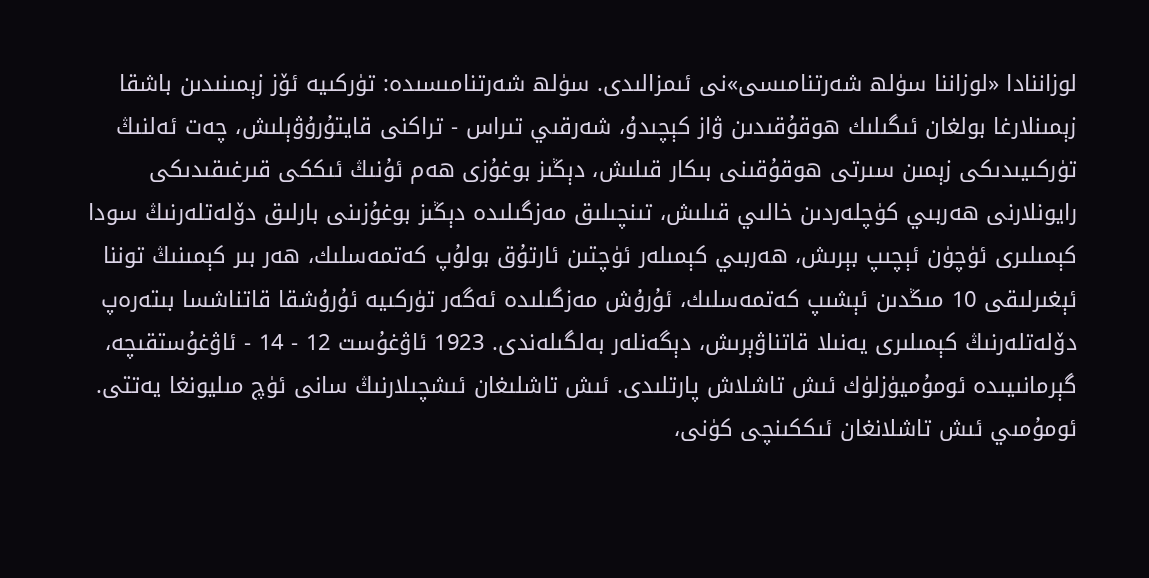لوزاننادا «لوزاننا سۈلھ شەرتنامىسى»نى ئىمزالىدى. سۈلھ شەرتنامىسىدە: تۈركىيە ئۆز زېمىنىدىن باشقا زېمىنلارغا بولغان ئىگىلىك ھوقۇقىدىن ۋاز كېچىدۇ، شەرقىي تىراس - تراكنى قايتۇرۇۋېلىش، چەت ئەلنىڭ تۈركىيىدىكى زېمىن سىرتى ھوقۇقىنى بىكار قىلىش، دېڭىز بوغۇزى ھەم ئۇنىڭ ئىككى قىرغىقىدىكى رايونلارنى ھەربىي كۈچلەردىن خالىي قىلىش، تىنچىلىق مەزگىلىدە دېڭىز بوغۇزىنى بارلىق دۆلەتلەرنىڭ سودا كېمىلىرى ئۈچۈن ئېچىپ بېرىش، ھەربىي كېمىلەر ئۈچتىن ئارتۇق بولۇپ كەتمەسلىك، ھەر بىر كېمىنىڭ توننا ئېغىرلىقى 10 مىڭدىن ئېشىپ كەتمەسلىك، ئۇرۇش مەزگىلىدە ئەگەر تۈركىيە ئۇرۇشقا قاتناشسا بىتەرەپ دۆلەتلەرنىڭ كېمىلىرى يەنىلا قاتناۋېرىش، دېگەنلەر بەلگىلەندى. 1923 ئاۋغۇست 12 - 14 - ئاۋغۇستقىچە، گېرمانىيىدە ئومۇميۈزلۈك ئىش تاشلاش پارتلىدى. ئىش تاشلىغان ئىشچىلارنىڭ سانى ئۈچ مىليونغا يەتتى. ئومۇمىي ئىش تاشلانغان ئىككىنچى كۈنى،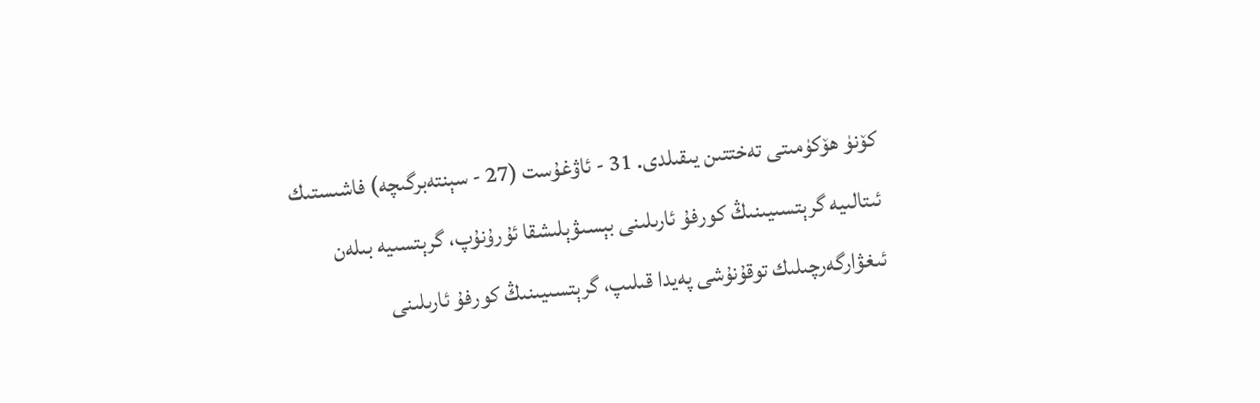كۆنۈ ھۆكۈمىتى تەختتىن يىقىلدى. 31 - ئاۋغۇست (27 - سېنتەبرگىچە) فاشىستىك ئىتالىيە گرېتسىيىنىڭ كورفۇ ئارىلىنى بېسىۋېلىشقا ئۇرۇنۇپ، گرېتسىيە بىلەن ئىغۋارگەرچىلىك توقۇنۇشى پەيدا قىلىپ، گرېتسىيىنىڭ كورفۇ ئارىلىنى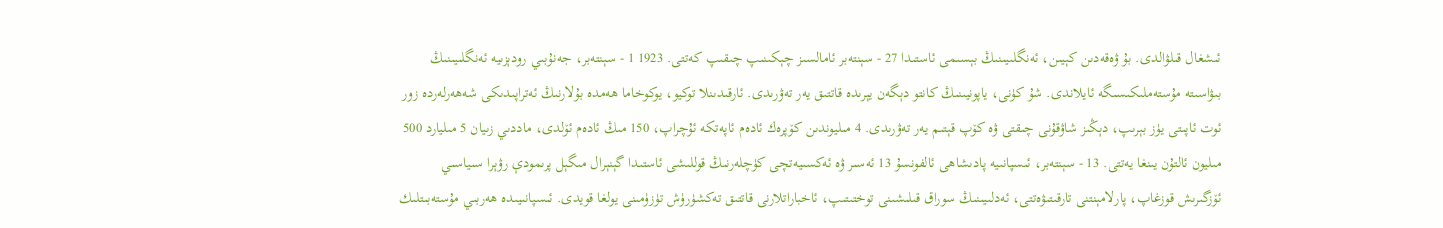ئىشغال قىلۋالدى. بۇ ۋەقەدىن كېيىن، ئەنگلىيىنىڭ بېسىمى ئاستىدا 27 - سېنتەبر ئامالسىز چېكىنىپ چىقىپ كەتتى. 1923 1 - سېنتەبر، جەنۇبىي رودېزىيە ئەنگلىيىنىڭ بىۋاسىتە مۇستەملىكىسىگە ئايلاندى. شۇ كۈنى، ياپونيىنىڭ كانتو دېگەن يېرىدە قاتتىق يەر تەۋرىدى. ئارقىدىنلا توكيو، يوكوخاما ھەمدە بۇلارنىڭ ئەتراپىدىكى شەھەرلەردە زور ئوت ئاپىتى يۈز بېرىپ، دېڭىز شاۋقۇنى چىقتى ۋە كۆپ قېتىم يەر تەۋرىدى. 4 مىليوندىن كۆپرەك ئادەم ئاپەتكە ئۇچراپ، 150 مىڭ ئادەم ئۆلدى، ماددىي زىيان 5 مىليارد 500 مىليون ئالتۇن يىنغا يەتتى. 13 - سېنتەبر، ئىسپانىيە پادىشاھى ئالفونسۇ 13 ئەسىر ۋە ئەكسىيەتچى كۈچلەرنىڭ قوللىشى ئاستىدا گېنېرال مىگېل پرىمودې رۋېرا سىياسىي ئۆزگىرىش قوزغاپ، پارلامېنتنى تارقىتىۋەتتى، ئەدلىيىنىڭ سوراق قىلىشىنى توختىتىپ، ئاخباراتلارنى قاتتىق تەكشۈرۈش تۈزۈمىنى يولغا قويدى. ئىسپانىيىدە ھەربىي مۇستەبىتلىك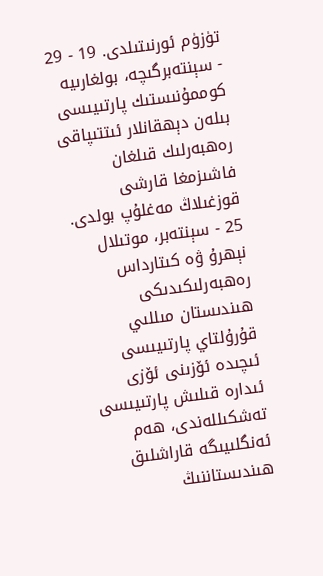تۈزۈم ئورنىتىلدى. 19 - 29 - سېنتەبرگىچە، بولغارىيە كوممۇنىستىك پارتىيىسى بىلەن دېھقانلار ئىتتىپاقى رەھبەرلىك قىلغان فاشىزمغا قارشى قوزغىلاڭ مەغلۇپ بولدى. 25 - سېنتەبر، موتىلال نېھرۇ ۋە كىتارداس رەھبەرلىكىدىكى ھىندىستان مىللىي قۇرۇلتاي پارتىيىسى ئىچىدە ئۆزىنى ئۆزى ئىدارە قىلىش پارتىيىسى تەشكىللەندى، ھەم ئەنگلىيىگە قاراشلىق ھىندىستاننىڭ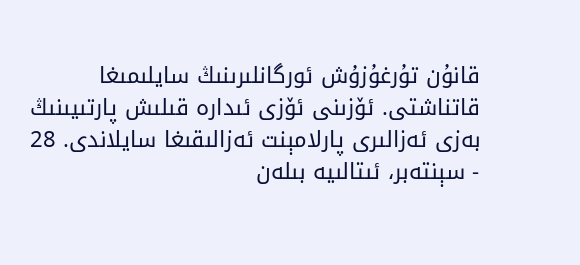قانۇن تۇرغۇزۇش ئورگانلىرىنىڭ سايلىمىغا قاتناشتى. ئۆزىنى ئۆزى ئىدارە قىلىش پارتىيىنىڭ بەزى ئەزالىرى پارلامېنت ئەزالىقىغا سايلاندى. 28 - سېنتەبر، ئىتالىيە بىلەن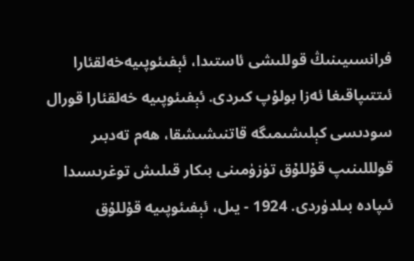فرانسىيىنىڭ قوللىشى ئاستىدا، ئېفىئوپىيەخەلقئارا ئىتتىپاقىغا ئەزا بولۇپ كىردى. ئېفىئوپىيە خەلقئارا قورال سودىسى كېلىشىمىگە قاتنىشىشقا، ھەم تەدبىر قولللىنىپ قۇللۇق تۈزۈمىنى بىكار قىلىش توغرىسىدا ئىپادە بىلدۈردى. 1924 - يىل، ئېفىئوپىيە قۇللۇق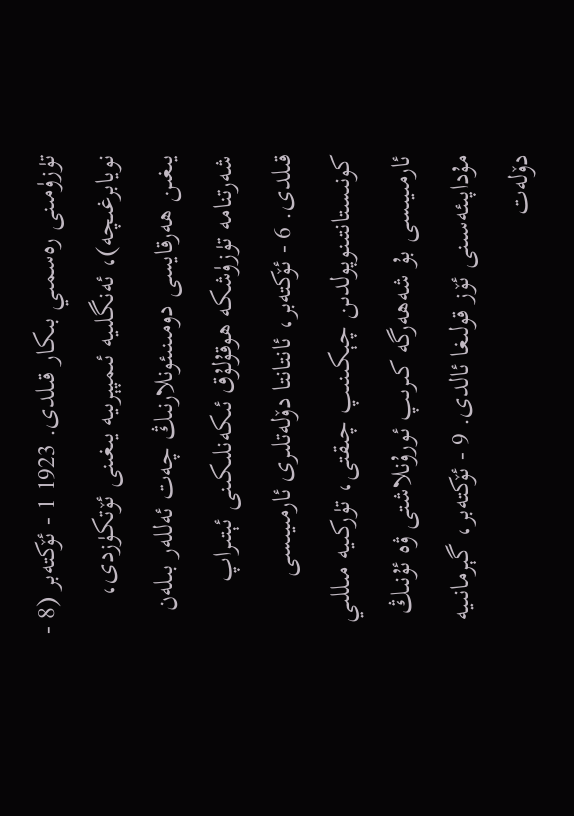تۈزۈمىنى رەسمىي بىكار قىلدى. 1923 1 - ئۆكتەبر (8 - نويابرغىچە)، ئەنگلىيە ئىمپېرىيە يىغىنى ئۆتكۈزدى، يىغىن ھەرقايسى دومىنىئونلارنىڭ چەت ئەللەر بىلەن شەرتنامە تۈزۈشكە ھوقۇلۇق ئىكەنلىكىنى ئېتىراپ قىلدى. 6 - ئۆكتەبر، ئانتانتا دۆلەتلىرى ئارمىيىسى كونىستانتىنوپولدىن چېكىنىپ چىقتى، تۈركىيە مىللىي ئارمىيىسى بۇ شەھەرگە كىرىپ ئورۇنلاشتى ۋە ئۇنىڭ مۇداپىئەسىنى ئۆز قولىغا ئالدى. 9 - ئۆكتەبر، گېرمانىيە دۆلەت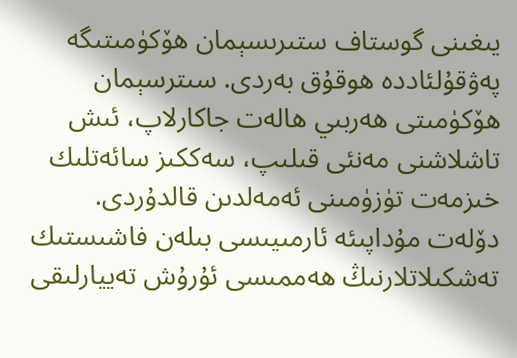يىغىنى گوستاف ستىرىسېمان ھۆكۈمىتىگە پەۋقۇلئاددە ھوقۇق بەردى. سىترسېمان ھۆكۈمىتى ھەربىي ھالەت جاكارلاپ، ئىش تاشلاشنى مەنئى قىلىپ، سەككىز سائەتلىك خىزمەت تۈزۈمىنى ئەمەلدىن قالدۇردى. دۆلەت مۇداپىئە ئارمىيىسى بىلەن فاشىستىك تەشكىلاتلارنىڭ ھەممىسى ئۇرۇش تەييارلىقى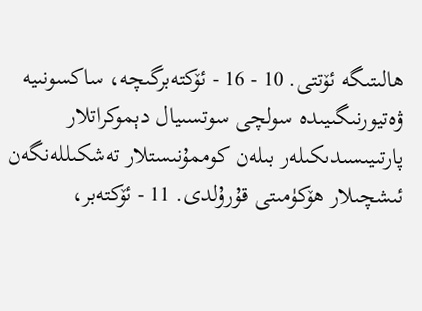ھالىتىگە ئۆتتى. 10 - 16 - ئۆكتەبرگىچە، ساكسونىيە ۋەتيورنىگىيىدە سولچى سوتسىيال دېموكراتلار پارتىيىسىدىكىلەر بىلەن كوممۇنىستلار تەشكىللەنگەن ئىشچىلار ھۆكۈمىتى قۇرۇلدى. 11 - ئۆكتەبر،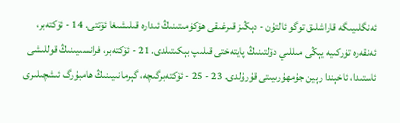ئەنگلىيىگە قاراشلىق توگو ئالتۇن - دېڭىز قىرغىقى ھۆكۈمىتىنىڭ ئىدارە قىلىشىغا ئۆتتى. 14 - ئۆكتەبر، ئەنقەرە تۈركىيە يېڭى مىللىي دۆلتىنىڭ پايتەختى قىلىپ بېكىتىلدى. 21 - ئۆكتەبر، فرانسىيىنىڭ قوللىشى ئاستىدا، ئاخېندا رېين جۇمھۇرىيىتى قۇرۇلدى. 23 - 25 - ئۆكتەبرگىچە، گېرمانىيىنىڭ ھامبۇرگ ئىشچىلىرى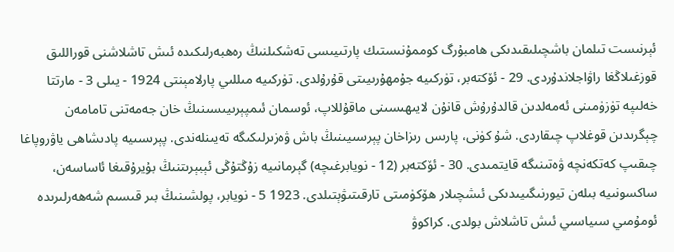ئېرنىست تىلمان باشچىلىقىدىكى ھامبۇرگ كوممۇنىستىك پارتىيىسى تەشكىلنىڭ رەھبەرلىكىدە ئىش تاشلاشنى قوراللىق قوزغىلاڭغا راۋاجلاندۇردى. 29 - ئۆكتەبر، تۈركىيە جۇمھۇرىيىتى قۇرۇلدى. تۈركىيە مىللىي پارلامېنتى 1924 - يىلى 3 - مارتتا خەلىپە تۈزۈمىنى ئەمەلدىن قالدۇرۇش قانۇن لايىھىسىنى ماقۇللاپ، ئوسمان ئىمپېرىيىسىنىڭ خان جەمەتنى تامامەن چېگرىدىن قوغلاپ چىقاردى. شۇ كۈنى، پارىس رىزاخان پېرسىيىنىڭ باش ۋەزىرلىكىگە تەيىنلەندى. پېرىسىيە پادىشاھى ياۋروپاغا چىقىپ كەتكەنچە ۋەتىنىگە قايتمىدى. 30 - ئۆكتەبر (12 - نويابرغىچە) گېرمانىيە زۇڭتۇڭى ئېبېرىتنىڭ بۇيرۇقىغا ئاساسەن، ساكسونىيە بىلەن تيورنىگىيىدىكى ئىشچىلار ھۆكۈمىتى تارقىتىۋېتىلدى. 1923 5 - نويابر، پولشىنىڭ بىر قىسىم شەھەرلىرىدە ئومۇمىي سىياسىي ئىش تاشلاش بولدى. كراكوۋ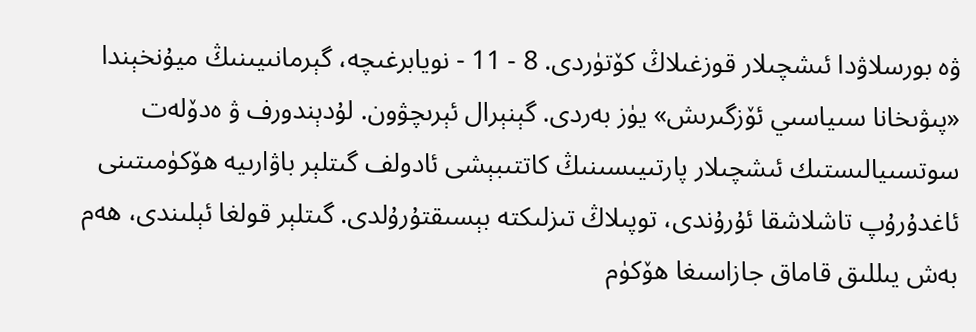ۋە بورسلاۋدا ئىشچىلار قوزغىلاڭ كۆتۈردى. 8 - 11 - نويابرغىچە، گېرمانىيىنىڭ ميۇنخېندا «پىۋىخانا سىياسىي ئۆزگىرىش» يۈز بەردى. گېنېرال ئېرىچۋون. لۇدېندورف ۋ ەدۆلەت سوتسىيالىستىك ئىشچىلار پارتىيىسىنىڭ كاتتىبېشى ئادولف گىتلېر باۋارىيە ھۆكۈمىتىنى ئاغدۇرۇپ تاشلاشقا ئۇرۇندى، توپىلاڭ تىزلىكتە بېسىقتۇرۇلدى. گىتلېر قولغا ئېلىندى، ھەم بەش يىللىق قاماق جازاسىغا ھۆكۈم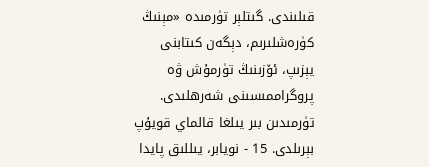قىلىندى. گىتلېر تۈرمىدە «مېنىڭ كۈرەشلىرىم، دېگەن كىتابنى يېزىپ، ئۆزىنىڭ تۈرمۇش ۋە پروگراممىسىنى شەرھلىدى. تۈرمىدىن بىر يىلغا قالماي قويۇپ بېرىلدى. 15 - نويابر، يىللىق پايدا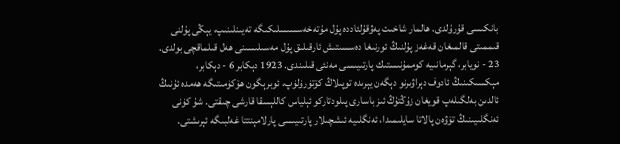بانكىسى قۇرۇلدى. ھالمار شاخىت پەۋقۇلئاددە پۇل مۇتەخەسسىسلىكىگە تەيىنلىنىپ، يېڭى پۇلنى قىممىتى قالمىغان قەغەز پۇلنىڭ ئورنىغا دەسسىتىش ئارقىلىق پۇل مەسىلىسىنى ھەل قىلماقچى بولدى. 23 - نويابر، گېرمانىيە كوممۇنىستىك پارتىيىسى مەنئى قىلىندى. 1923 دېكابر 6 - دېكابر، مېكسىكىنىڭ ئادوف دېراۋىرنو دېگەن يېرىدە توپىلاڭ كۆتۈرۈلۈپ، ئوبرېگون ھۆكۈمىتىگە ھەمدە ئۇنىڭ ئالدىن بەلگىلەپ قويغان زۇڭتۇڭ ئىز باسارى پىلودتاركو ئېلياس كاللېسقا قارشى چىقتى. شۇ كۈنى ئەنگلىيىنىڭ تۆۋەن پالاتا سايلىمىدا، ئەنگلىيە ئىشچىلار پارتىيىسى پارلامېنتتا غەلبىگە ئېرىشتى.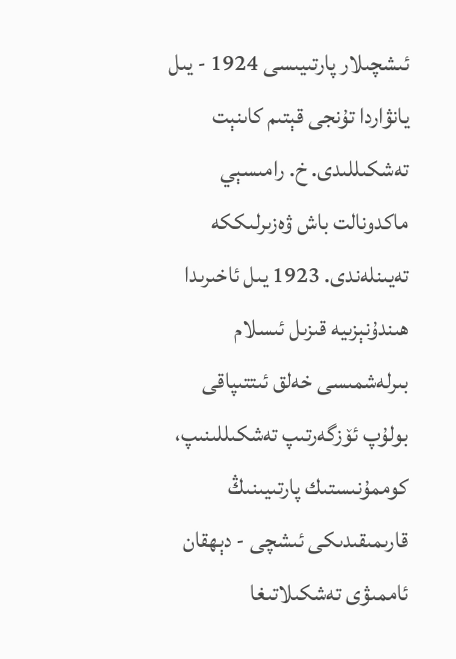ئىشچىلار پارتىيىسى 1924 - يىل يانۋاردا تۇنجى قېتىم كاىنېت تەشكىللىدى. خ. رامىسېي ماكدونالت باش ۋەزىرلىككە تەيىنلەندى. 1923 يىل ئاخىرىدا ھىندۇنېزىيە قىزىل ئىسلام بىرلەشمىسى خەلق ئىتتىپاقى بولۇپ ئۆزگەرتىپ تەشكىللىنىپ، كوممۇنىستىك پارتىيىنىڭ قارىمىقىدىكى ئىشچى - دېھقان ئاممىۋى تەشكىلاتىغا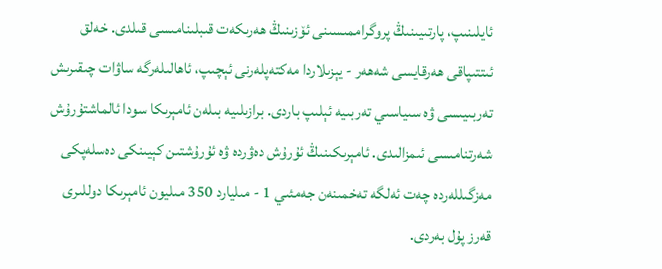ئايلىنىپ، پارتىيىنىڭ پروگراممىسىنى ئۆزىنىڭ ھەرىكەت قىبلىنامىسى قىلدى. خەلق ئىتتىپاقى ھەرقايسى شەھەر - يېزىلاردا مەكتەپلەرنى ئېچىپ، ئاھالىلەرگە ساۋات چىقىرىش تەربىيىسى ۋە سىياسىي تەربىيە ئېلىپ باردى. برازىلىيە بىلەن ئامېرىكا سودا ئالماشتۇرۇش شەرتنامىسى ئىمزالىدى. ئامېرىكىنىڭ ئۇرۇش دەۋردە ۋە ئۇرۇشتىن كېيىنكى دەسلەپكى مەزگىللەردە چەت ئەلگە تەخمىنەن جەمئىي 1 - مىليارد 350 مىليون ئامېرىكا دوللىرى قەرز پۇل بەردى.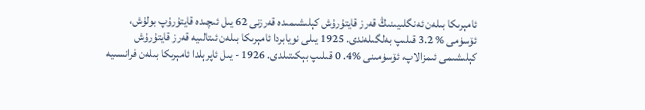ئامېرىكا بىلەن ئەنگلىيىنىڭ قەرز قايتۇرۇش كېلىشىمىدە قەرزنى 62 يىل ئىچىدە قايتۇرۇپ بولۇش، ئۆسۈمى % 3.2 قىلىپ بەلگىلەندى. 1925 يىلى نويابردا ئامېرىكا بىلەن ئىتالىيە قەرز قايتۇرۇش كېلىشىمى ئىمزالاپ، ئۆسۈمىنى %4. 0 قىلىپ بېكىتىلدى. 1926 - يىل ئاپرېلدا ئامېرىكا بىلەن فرانسىيە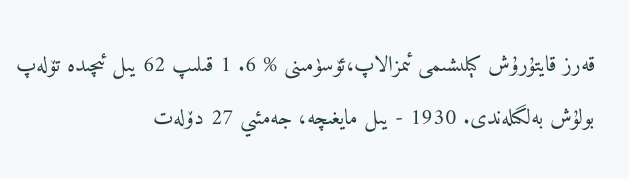قەرز قايتۇرۇش كېلىشىمى ئىمزالاپ،ئۆسۈمىنى % 6. 1 قىلىپ 62 يىل ئىچىدە تۆلەپ بولۇش بەلگىلەندى. 1930 - يىل مايغىچە، جەمئىي 27 دۆلەت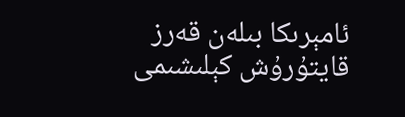ئامېرىكا بىلەن قەرز قايتۇرۇش كېلىشىمى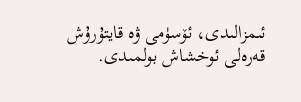ئىمزالىدى، ئۆسۈمى ۋە قايتۇرۇش قەرەلى ئوخشاش بولمىدى.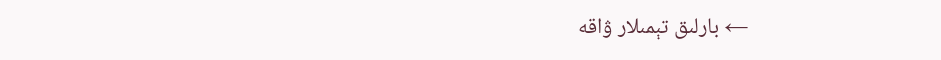← بارلىق تېمىلار ۋاقە